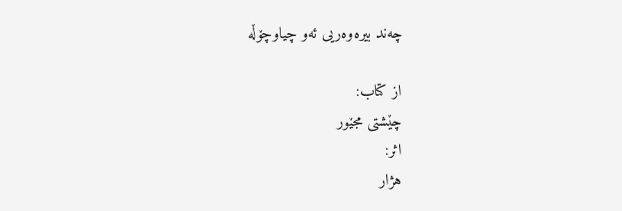چەند بیرەوەریی ئەو چیاوچۆڵە

از کتاب:
چێشتی مجێور
اثر:
هژار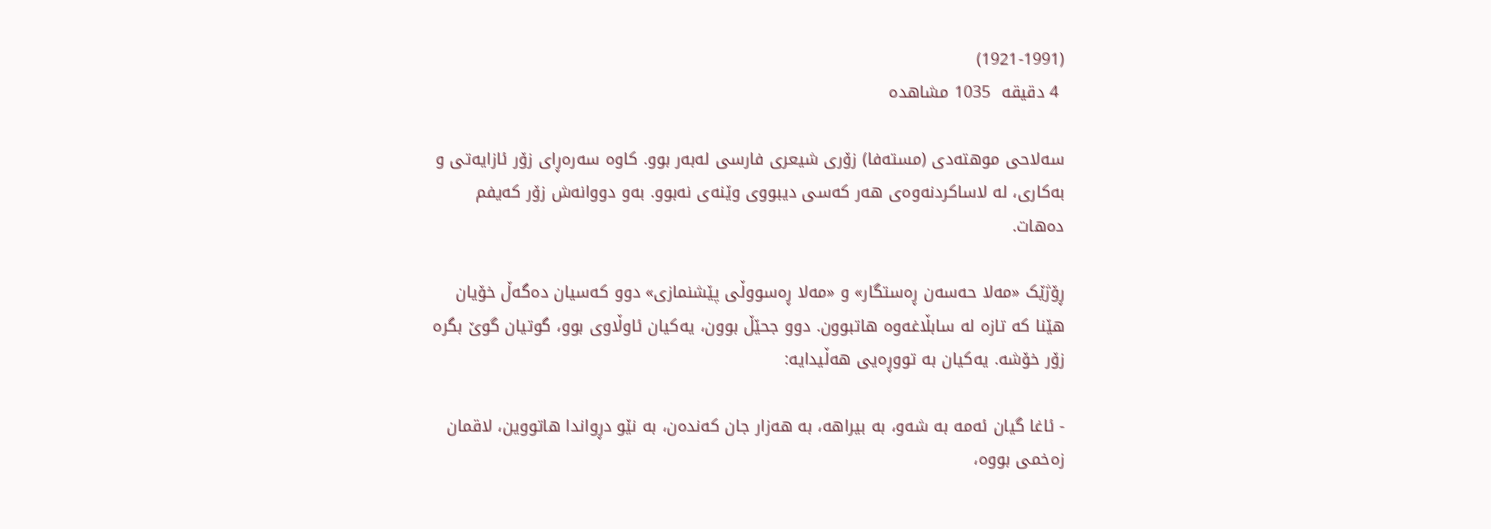(1921-1991)
 4 دقیقه  1035 مشاهده

سەلاحی موهتەدی (مستەفا) زۆری شیعری فارسی لەبەر بوو. کاوە سەرەڕای زۆر ئازایەتی و بەکاری، لە لاساکردنەوەی هەر کەسی دیبووی وێنەی نەبوو. بەو دووانەش زۆر کەیفم دەهات.

ڕۆژێک «مەلا حەسەن ڕەستگار» و «مەلا ڕەسووڵی پێشنمازی» دوو کەسیان دەگەڵ خۆیان هێنا کە تازە لە سابڵاغەوە هاتبوون. دوو جحێڵ بوون، یەکیان ئاوڵاوی بوو، گوتیان گوێ بگرە زۆر خۆشە. یەکیان بە تووڕەیی هەڵیدایە:

- ئاغا گیان ئەمە بە شەو، بە بیراهە، بە هەزار جان کەندەن، بە نێو دڕواندا هاتووین، لاقمان زەخمی بووە،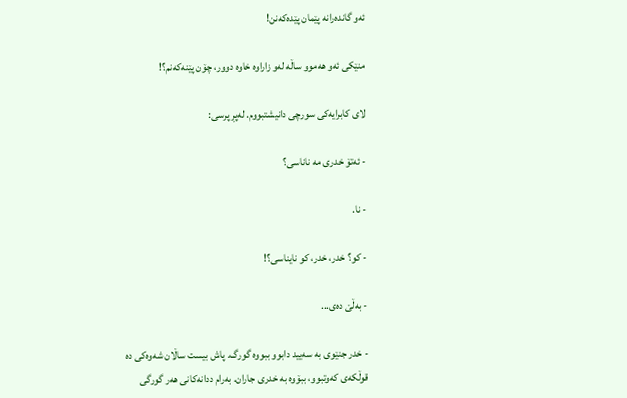ئەو گاندەرانە پێمان پێدەکەنن!

منێکی ئەو هەموو ساڵە لەو زاراوە خاوە دوور، چۆن پێنەکەنم؟!

لای کابرایەکی سورچی دانیشتبووم. لەپڕ پرسی:

- ئەتۆ خدری مە ناناسی؟

- نا.

- کو؟ خدر، خدر، کو نایناسی؟!

- بەڵێ دەی...

- خدر جنێوی بە سەیید دابوو ببووە گورگ. پاش بیست ساڵان شەوەکی دە قوڵکەی کەوتبوو، ببۆوە بە خدری جاران. بەرام ددانەکانی هەر گورگی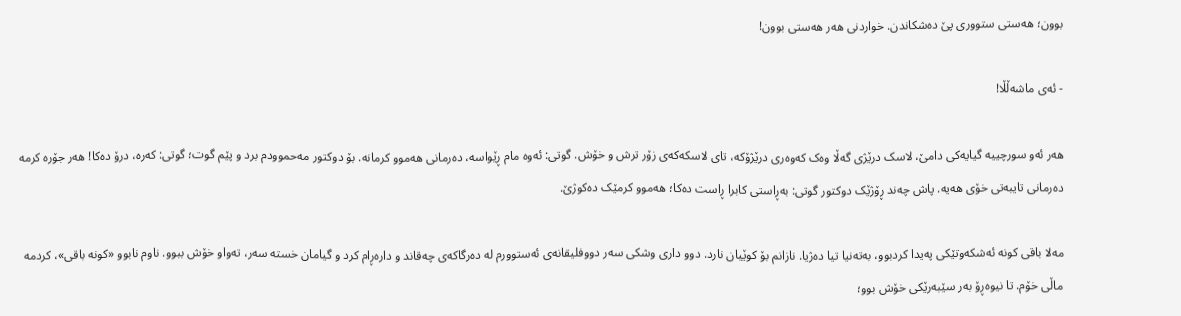بوون؛ هەستی ستووری پێ دەشکاندن. خواردنی هەر هەستی بوون!

- ئەی ماشەڵڵا!

هەر ئەو سورچییە گیایەکی دامێ، لاسک درێژی گەڵا وەک کەوەری درێژۆکە، تای لاسکەکەی زۆر ترش و خۆش. گوتی: ئەوە مام ڕێواسە، دەرمانی هەموو کرمانە. بۆ دوکتور مەحموودم برد و پێم گوت؛ گوتی: کەرە، درۆ دەکا! هەر جۆرە کرمە دەرمانی تایبەتی خۆی هەیە. پاش چەند ڕۆژێک دوکتور گوتی: بەڕاستی کابرا ڕاست دەکا؛ هەموو کرمێک دەکوژێ.

مەلا باقی کونە ئەشکەوتێکی پەیدا کردبوو، بەتەنیا تیا دەژیا. نازانم بۆ کوێیان نارد. دوو داری وشکی سەر دووفلیقانەی ئەستوورم لە دەرگاکەی چەقاند و دارەڕام کرد و گیامان خستە سەر، تەواو خۆش ببوو. ناوم نابوو «کونە باقی»، کردمە ماڵی خۆم. تا نیوەڕۆ بەر سێبەرێکی خۆش بوو؛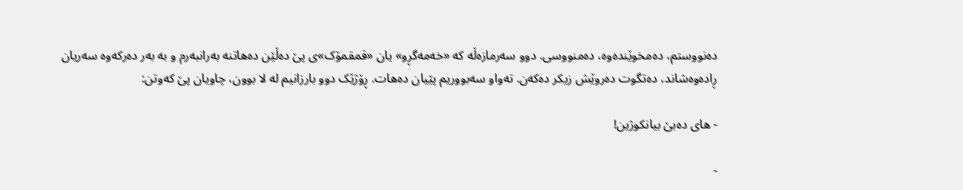دەنووستم، دەمخوێندەوە، دەمنووسی. دوو سەرمازەڵە کە «خەمەگڕو» یان «قمقمۆک»ی پێ دەڵێن دەهاتنە بەرانبەرم و بە بەر دەرکەوە سەریان ڕادەوەشاند، دەتگوت دەروێش زیکر دەکەن. تەواو سەبووریم پێیان دەهات. ڕۆژێک دوو بارزانیم لە لا بوون، چاویان پێ کەوتن:

- های دەبێ بیانکوژین!

-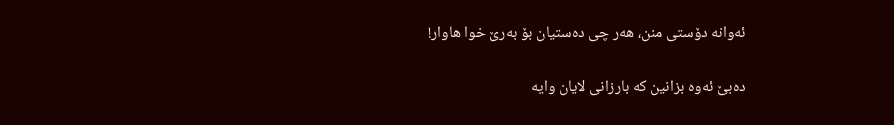ئەوانە دۆستی منن، هەر چی دەستیان بۆ بەرێ خوا هاوار!

دەبێ ئەوە بزانین کە بارزانی لایان وایە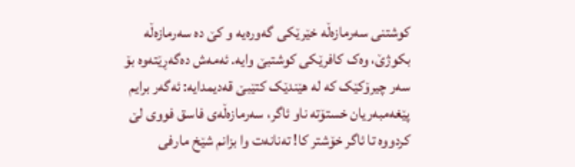کوشتنی سەرمازەڵە خێرێکی گەورەیە و کێ دە سەرمازەڵە بکوژێ، وەک کافرێکی کوشتبێ وایە. ئەمەش دەگەڕێتەوە بۆ سەر چیرۆکێک کە لە هێندێک کتێبێ قەدیمدایە: ئەگەر برایم پێغەمبەریان خستۆتە ناو ئاگر، سەرمازەڵەی فاسق فووی لێ کردووە تا ئاگر خۆشتر کا! تەنانەت وا بزانم شێخ مارفی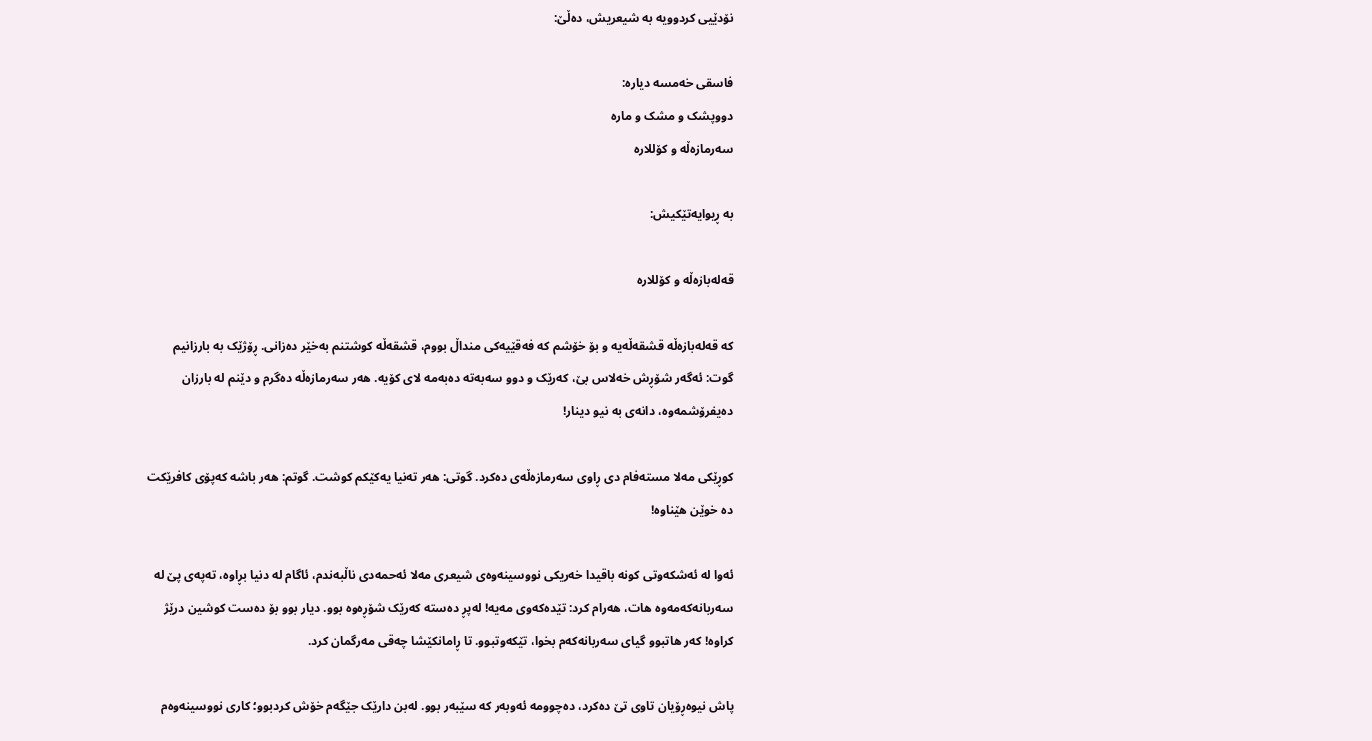نۆدێیی کردوویە بە شیعریش، دەڵێ:

فاسقی خەمسە دیارە:
دووپشک و مشک و مارە
سەرمازەڵە و کۆللارە

بە ڕیوایەتێکیش:

قەلەبازەڵە و کۆللارە

کە قەلەبازەڵە قشقەڵەیە و بۆ خۆشم کە فەقێیەکی منداڵ بووم، قشقەڵە کوشتنم بەخێر دەزانی. ڕۆژێک بە بارزانیم گوت: ئەگەر شۆڕش خەلاس بێ، کەرێک و دوو سەبەتە دەبەمە لای کۆیە. هەر سەرمازەڵە دەگرم و دێنم لە بارزان دەیفرۆشمەوە، دانەی بە نیو دینار!

کوڕێکی مەلا مستەفام دی ڕاوی سەرمازەڵەی دەکرد. گوتی: هەر تەنیا یەکێکم کوشت. گوتم: هەر باشە کەپۆی کافرێکت دە خوێن هێناوە!

ئەوا لە ئەشکەوتی کونە باقیدا خەریکی نووسینەوەی شیعری مەلا ئەحمەدی ناڵبەندم، ئاگام لە دنیا بڕاوە، تەپەی پێ لە سەربانەکەمەوە هات، هەرام کرد: تێدەکەوی مەیە! لەپڕ دەستە کەرێک شۆڕەوە بوو. دیار بوو بۆ دەست کوشین درێژ کراوە! کەر هاتبوو گیای سەربانەکەم بخوا، تێکەوتبوو. تا ڕامانکێشا چەقی مەرگمان کرد.

پاش نیوەڕۆیان تاوی تێ دەکرد، دەچوومە ئەوبەر کە سێبەر بوو. لەبن دارێک جێگەم خۆش کردبوو؛ کاری نووسینەوەم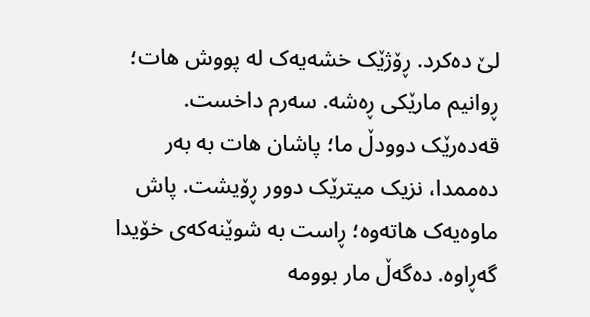لێ دەکرد. ڕۆژێک خشەیەک لە پووش هات؛ ڕوانیم مارێکی ڕەشە. سەرم داخست. قەدەرێک دوودڵ ما؛ پاشان هات بە بەر دەممدا، نزیک میترێک دوور ڕۆیشت. پاش ماوەیەک هاتەوە؛ ڕاست بە شوێنەکەی خۆیدا گەڕاوە. دەگەڵ مار بوومە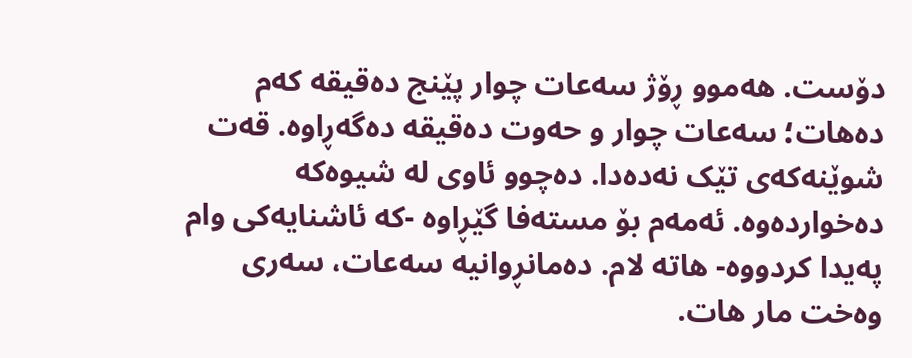دۆست. هەموو ڕۆژ سەعات چوار پێنج دەقیقە کەم دەهات؛ سەعات چوار و حەوت دەقیقە دەگەڕاوە. قەت شوێنەکەی تێک نەدەدا. دەچوو ئاوی لە شیوەکە دەخواردەوە. ئەمەم بۆ مستەفا گێڕاوە -کە ئاشنایەکی وام پەیدا کردووە- هاتە لام. دەمانڕوانیە سەعات، سەری وەخت مار هات.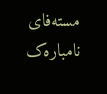مستەفای نامبارەک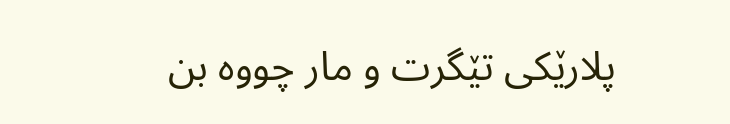پلارێکی تێگرت و مار چووە بن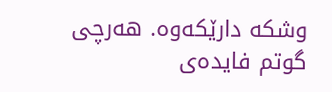وشکە دارێکەوە. هەرچی گوتم فایدەی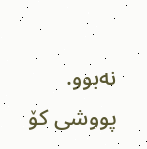نەبوو. پووشی کۆ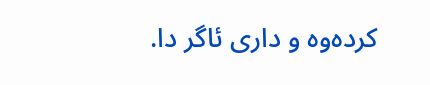کردەوە و داری ئاگر دا.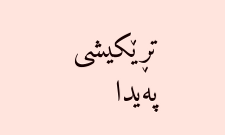تڕێکیشی پەیدا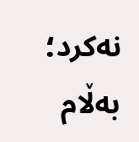نەکرد؛ بەڵام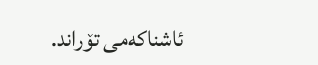ئاشناکەمی تۆراند.